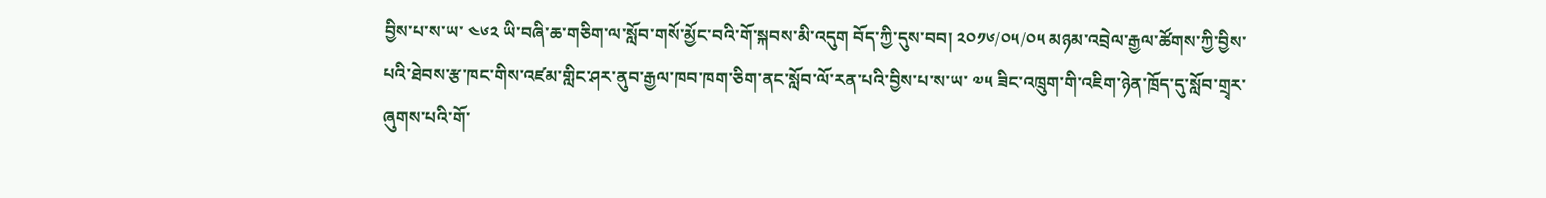བྱིས་པ་ས་ཡ་ ༤༦༢ ཡི་བཞི་ཆ་གཅིག་ལ་སློབ་གསོ་མྱོང་བའི་གོ་སྐབས་མི་འདུག བོད་ཀྱི་དུས་བབ། ༢༠༡༦/༠༥/༠༥ མཉམ་འབྲེལ་རྒྱལ་ཚོགས་ཀྱི་བྱིས་པའི་ཐེབས་རྩ་ཁང་གིས་འཛམ་གླིང་ཤར་ནུབ་རྒྱལ་ཁབ་ཁག་ཅིག་ནང་སློབ་ལོ་རན་པའི་བྱིས་པ་ས་ཡ་ ༧༥ ཟིང་འཁྲུག་གི་འཇིག་ཉེན་ཁྲོད་དུ་སློབ་གྲྭར་ཞུགས་པའི་གོ་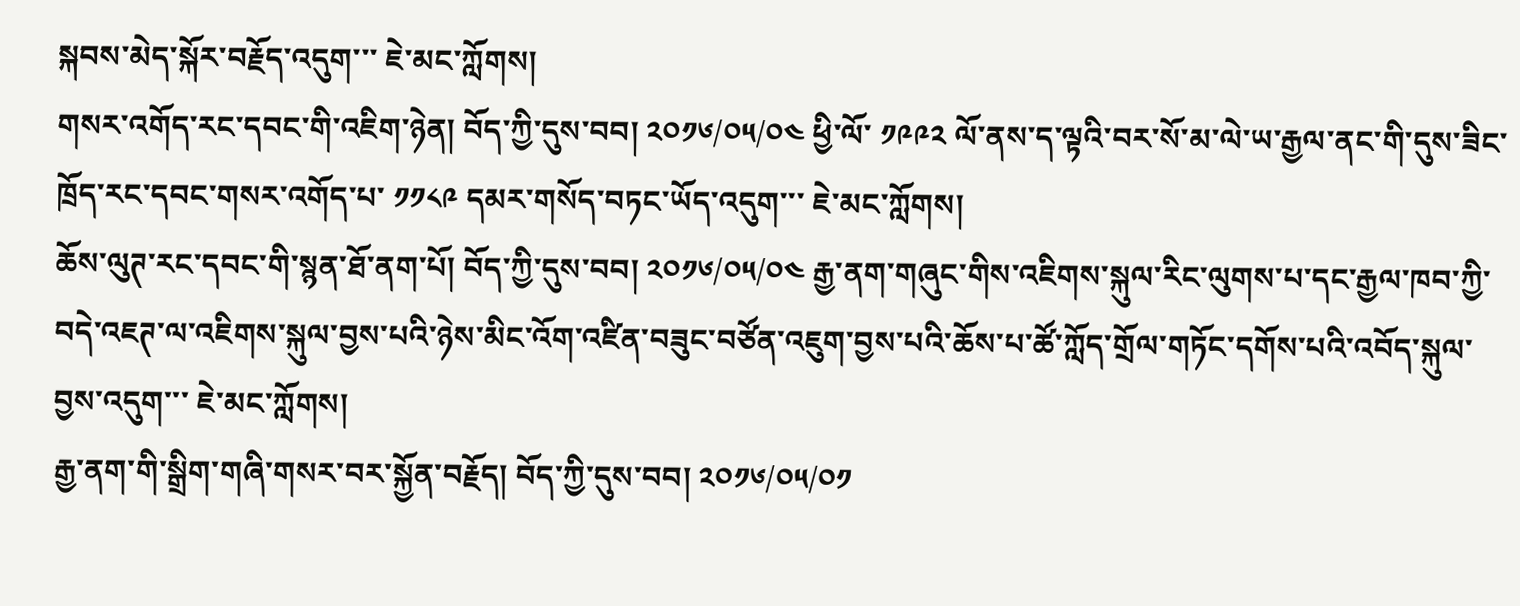སྐབས་མེད་སྐོར་བརྗོད་འདུག་་་ ཇེ་མང་ཀློགས།
གསར་འགོད་རང་དབང་གི་འཇིག་ཉེན། བོད་ཀྱི་དུས་བབ། ༢༠༡༦/༠༥/༠༤ ཕྱི་ལོ་ ༡༩༩༢ ལོ་ནས་ད་ལྟའི་བར་སོ་མ་ལེ་ཡ་རྒྱལ་ནང་གི་དུས་ཟིང་ཁྲོད་རང་དབང་གསར་འགོད་པ་ ༡༡༨༩ དམར་གསོད་བཏང་ཡོད་འདུག་་་ ཇེ་མང་ཀློགས།
ཆོས་ལུཊ་རང་དབང་གི་སྙན་ཐོ་ནག་པོ། བོད་ཀྱི་དུས་བབ། ༢༠༡༦/༠༥/༠༤ རྒྱ་ནག་གཞུང་གིས་འཇིགས་སྐུལ་རིང་ལུགས་པ་དང་རྒྱལ་ཁབ་ཀྱི་བདེ་འཇཊ་ལ་འཇིགས་སྐུལ་བྱས་པའི་ཉེས་མིང་འོག་འཛིན་བཟུང་བཙོན་འཇུག་བྱས་པའི་ཆོས་པ་ཚོ་ཀློད་གྲོལ་གཏོང་དགོས་པའི་འབོད་སྐུལ་བྱས་འདུག་་་ ཇེ་མང་ཀློགས།
རྒྱ་ནག་གི་སྒྲིག་གཞི་གསར་བར་སྐྱོན་བརྗོད། བོད་ཀྱི་དུས་བབ། ༢༠༡༦/༠༥/༠༡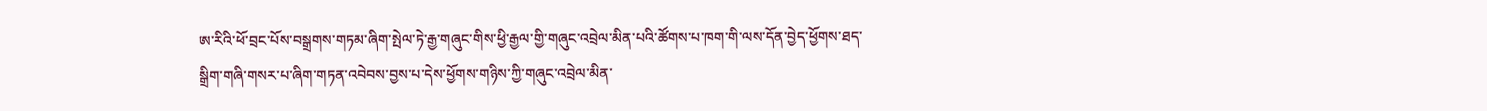ཨ་རིའི་ཕོ་བྲང་པོས་བསྒྲགས་གཏམ་ཞིག་སྤེལ་ཏེ་རྒྱ་གཞུང་གིས་ཕྱི་རྒྱལ་གྱི་གཞུང་འབྲེལ་མིན་པའི་ཚོགས་པ་ཁག་གི་ལས་དོན་བྱེད་ཕྱོགས་ཐད་སྒྲིག་གཞི་གསར་པ་ཞིག་གཏན་འབེབས་བྱས་པ་དེས་ཕྱོགས་གཉིས་ཀྱི་གཞུང་འབྲེལ་མིན་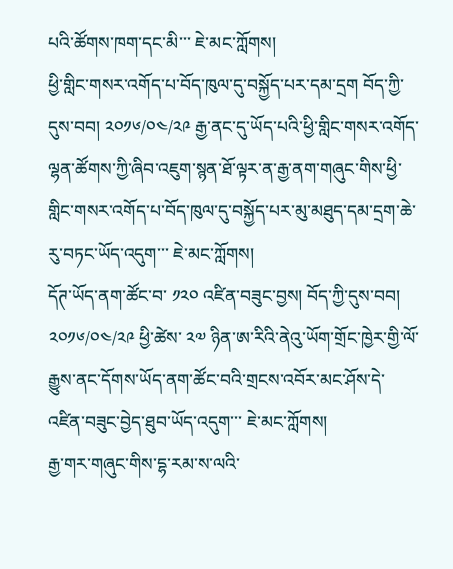པའི་ཚོགས་ཁག་དང་མི་་་ ཇེ་མང་ཀློགས།
ཕྱི་གླིང་གསར་འགོད་པ་བོད་ཁུལ་དུ་བསྐྱོད་པར་དམ་དྲག བོད་ཀྱི་དུས་བབ། ༢༠༡༦/༠༤/༢༩ རྒྱ་ནང་དུ་ཡོད་པའི་ཕྱི་གླིང་གསར་འགོད་ལྷན་ཚོགས་ཀྱི་ཞིབ་འཇུག་སྙན་ཐོ་ལྟར་ན་རྒྱ་ནག་གཞུང་གིས་ཕྱི་གླིང་གསར་འགོད་པ་བོད་ཁུལ་དུ་བསྐྱོད་པར་མུ་མཐུད་དམ་དྲག་ཆེ་རུ་བཏང་ཡོད་འདུག་་་ ཇེ་མང་ཀློགས།
དོཊ་ཡོད་ནག་ཚོང་བ་ ༡༢༠ འཛིན་བཟུང་བྱས། བོད་ཀྱི་དུས་བབ། ༢༠༡༦/༠༤/༢༩ ཕྱི་ཚེས་ ༢༧ ཉིན་ཨ་རིའི་ནེའུ་ཡོག་གྲོང་ཁྱེར་གྱི་ལོ་རྒྱུས་ནང་དོགས་ཡོད་ནག་ཚོང་བའི་གྲངས་འབོར་མང་ཤོས་དེ་འཛིན་བཟུང་བྱེད་ཐུབ་ཡོད་འདུག་་་ ཇེ་མང་ཀློགས།
རྒྱ་གར་གཞུང་གིས་དྷ་རམ་ས་ལའི་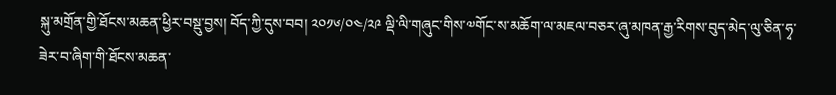སྐུ་མགྲོན་གྱི་ཐོངས་མཆན་ཕྱིར་བསྡུ་བྱས། བོད་ཀྱི་དུས་བབ། ༢༠༡༦/༠༤/༢༩ ལྡི་ལི་གཞུང་གིས་༧གོང་ས་མཆོག་ལ་མཇལ་བཅར་ཞུ་མཁན་རྒྱ་རིགས་བུད་མེད་ལུ་ཅིན་ཧྭ་ཟེར་བ་ཞིག་གི་ཐོངས་མཆན་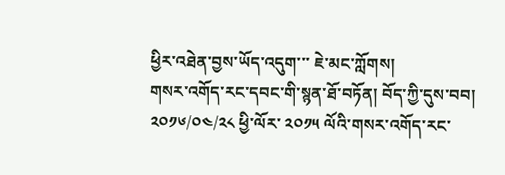ཕྱིར་འཐེན་བྱས་ཡོད་འདུག་་་ ཇེ་མང་ཀློགས།
གསར་འགོད་རང་དབང་གི་སྙན་ཐོ་བཏོན། བོད་ཀྱི་དུས་བབ། ༢༠༡༦/༠༤/༢༨ ཕྱི་ལོར་ ༢༠༡༥ ལོའི་གསར་འགོད་རང་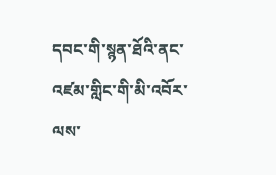དབང་གི་སྙན་ཐོའི་ནང་འཛམ་གླིང་གི་མི་འབོར་ལས་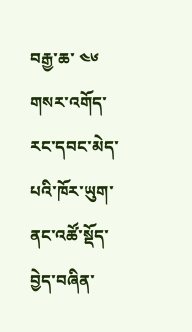བརྒྱ་ཆ་ ༤༦ གསར་འགོད་རང་དབང་མེད་པའི་ཁོར་ཡུག་ནང་འཚོ་སྡོད་བྱེད་བཞིན་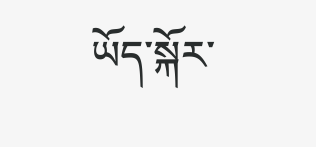ཡོད་སྐོར་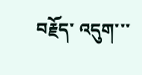བརྗོད་ འདུག་་་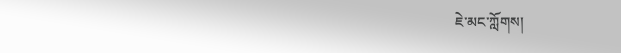ཇེ་མང་ཀློགས།